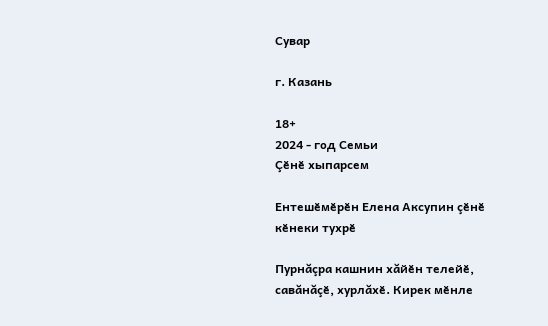Сувар

г. Казань

18+
2024 - год Семьи
Çӗнӗ хыпарсем

Ентешӗмӗрӗн Елена Аксупин çӗнӗ кӗнеки тухрӗ

Пурнăçра кашнин хăйӗн телейӗ, савăнăçӗ, хурлăхӗ. Кирек мӗнле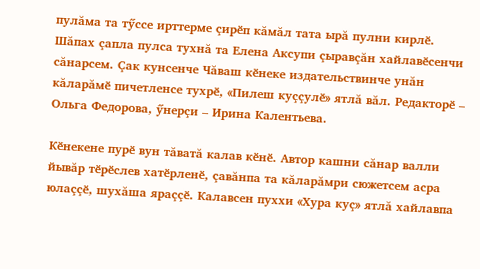пулăма та тӳссе ирттерме çирӗп кăмăл тата ырă пулни кирлӗ. Шăпах çапла пулса тухнă та Елена Аксупи çыравçăн хайлавӗсенчи сăнарсем. Çак кунсенче Чăваш кӗнеке издательствинче унăн кăларăмӗ пичетленсе тухрӗ, «Пилеш куççулӗ» ятлă вăл. Редакторӗ – Ольга Федорова, ӳнерçи – Ирина Калентьева.

Кӗнекене пурӗ вун тăватă калав кӗнӗ. Автор кашни сăнар валли йывăр тӗрӗслев хатӗрленӗ, çавăнпа та кăларăмри сюжетсем асра юлаççӗ, шухăша яраççӗ. Калавсен пуххи «Хура куç» ятлă хайлавпа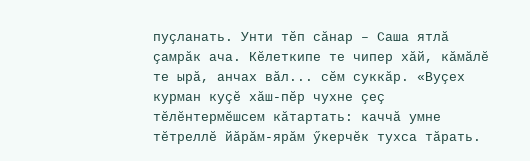пуçланать. Унти тӗп сăнар – Саша ятлă çамрăк ача. Кӗлеткипе те чипер хăй, кăмăлӗ те ырă, анчах вăл... сӗм суккăр. «Вуçех курман куçӗ хăш-пӗр чухне çеç тӗлӗнтермӗшсем кăтартать: каччă умне тӗтреллӗ йăрăм-ярăм ӳкерчӗк тухса тăрать.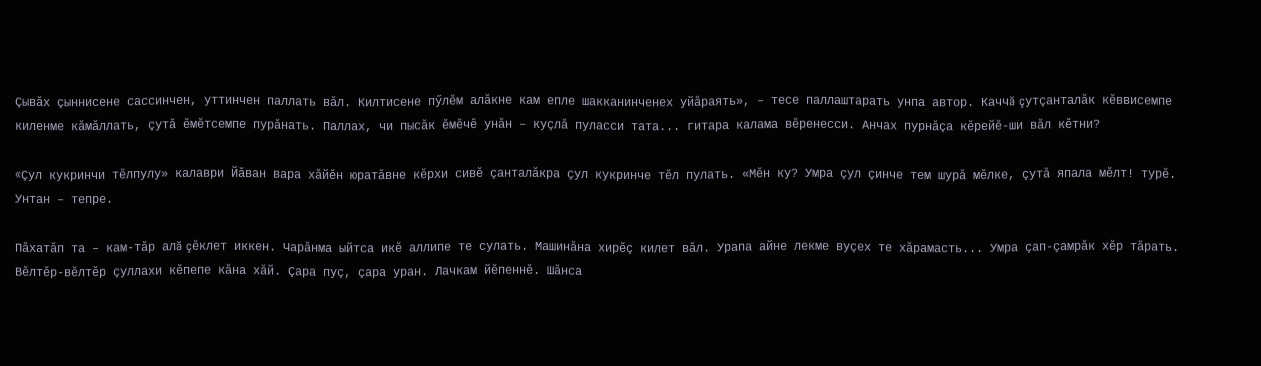Çывăх çыннисене сассинчен, уттинчен паллать вăл. Килтисене пӳлӗм алăкне кам епле шакканинченех уйăраять», – тесе паллаштарать унпа автор. Каччă çутçанталăк кӗввисемпе киленме кăмăллать, çутă ӗмӗтсемпе пурăнать. Паллах, чи пысăк ӗмӗчӗ унăн – куçлă пуласси тата... гитара калама вӗренесси. Анчах пурнăçа кӗрейӗ-ши вăл кӗтни?

«Çул кукринчи тӗлпулу» калаври Йăван вара хăйӗн юратăвне кӗрхи сивӗ çанталăкра çул кукринче тӗл пулать. «Мӗн ку? Умра çул çинче тем шурă мӗлке, çутă япала мӗлт! турӗ. Унтан – тепре.

Пăхатăп та – кам-тăр алă çӗклет иккен. Чарăнма ыйтса икӗ аллипе те сулать. Машинăна хирӗç килет вăл. Урапа айне лекме вуçех те хăрамасть... Умра çап-çамрăк хӗр тăрать. Вӗлтӗр-вӗлтӗр çуллахи кӗпепе кăна хăй. Çара пуç, çара уран. Лачкам йӗпеннӗ. Шăнса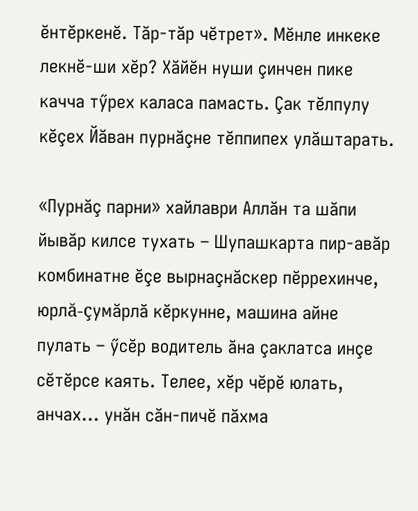ӗнтӗркенӗ. Тăр-тăр чӗтрет». Мӗнле инкеке лекнӗ-ши хӗр? Хăйӗн нуши çинчен пике качча тӳрех каласа памасть. Çак тӗлпулу кӗçех Йăван пурнăçне тӗппипех улăштарать.

«Пурнăç парни» хайлаври Аллăн та шăпи йывăр килсе тухать – Шупашкарта пир-авăр комбинатне ӗçе вырнаçнăскер пӗррехинче, юрлă-çумăрлă кӗркунне, машина айне пулать – ӳсӗр водитель ăна çаклатса инçе сӗтӗрсе каять. Телее, хӗр чӗрӗ юлать, анчах... унăн сăн-пичӗ пăхма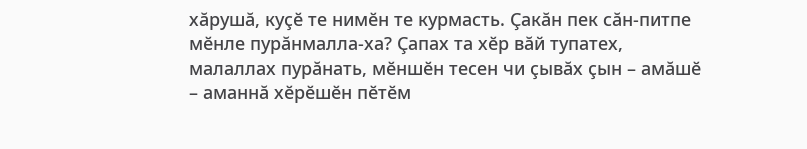хăрушă, куçӗ те нимӗн те курмасть. Çакăн пек сăн-питпе мӗнле пурăнмалла-ха? Çапах та хӗр вăй тупатех, малаллах пурăнать, мӗншӗн тесен чи çывăх çын – амăшӗ – аманнă хӗрӗшӗн пӗтӗм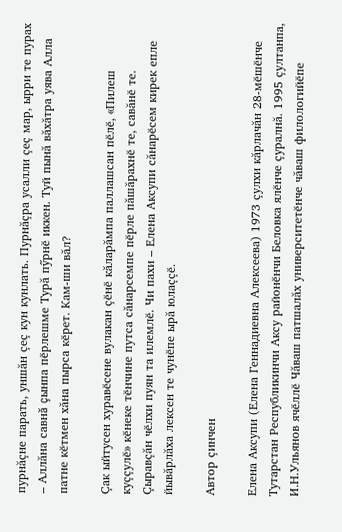пурнăçне парать, уншăн çеç кун кунлать. Пурнăçра усалли çеç мар, ырри те пурах – Аллăна савнă çынпа пӗрлешме Турă пӳрнӗ иккен. Туй пынă вăхăтра уява Алла патне кӗтмен хăна пырса кӗрет. Кам-ши вăл?

Çак ыйтусен хуравӗсене вулакан çӗнӗ кăларăмпа паллашсан пӗлӗ, «Пилеш куççулӗ» кӗнеке тӗнчине путса сăнарсемпе пӗрле пăшăрахнӗ те, савăнӗ те. Çыравçăн чӗлхи пуян та илемлӗ. Чи пахи – Елена Аксупи сăнарӗсем кирек епле йывăрлăха лексен те чунӗпе ырă юлаççӗ.

Автор çинчен

Елена Аксупи (Елена Геннадиевна Алексеева) 1973 çулхи кăрлачăн 28-мӗшӗнче Тутарстан Республикинчи Аксу районӗнчи Беловка ялӗнче çуралнă. 1995 çултанпа, И.Н.Ульянов ячӗллӗ Чăваш патшалăх университетӗнче чăваш филологийӗпе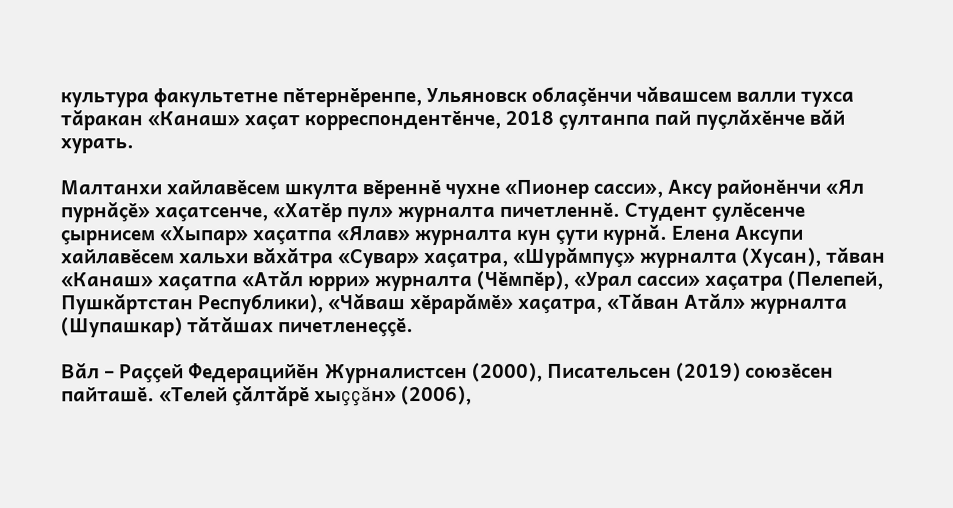культура факультетне пӗтернӗренпе, Ульяновск облаçӗнчи чăвашсем валли тухса тăракан «Канаш» хаçат корреспондентӗнче, 2018 çултанпа пай пуçлăхӗнче вăй хурать.

Малтанхи хайлавӗсем шкулта вӗреннӗ чухне «Пионер сасси», Аксу районӗнчи «Ял пурнăçӗ» хаçатсенче, «Хатӗр пул» журналта пичетленнӗ. Студент çулӗсенче çырнисем «Хыпар» хаçатпа «Ялав» журналта кун çути курнă. Елена Аксупи хайлавӗсем хальхи вăхăтра «Сувар» хаçатра, «Шурăмпуç» журналта (Хусан), тăван «Канаш» хаçатпа «Атăл юрри» журналта (Чӗмпӗр), «Урал сасси» хаçатра (Пелепей, Пушкăртстан Республики), «Чăваш хӗрарăмӗ» хаçатра, «Тăван Атăл» журналта (Шупашкар) тăтăшах пичетленеççӗ.

Вăл – Раççей Федерацийӗн Журналистсен (2000), Писательсен (2019) союзӗсен пайташӗ. «Телей çăлтăрӗ хыççăн» (2006),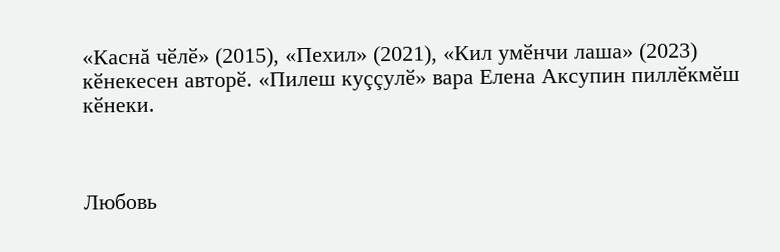«Каснă чӗлӗ» (2015), «Пехил» (2021), «Кил умӗнчи лаша» (2023) кӗнекесен авторӗ. «Пилеш куççулӗ» вара Елена Аксупин пиллӗкмӗш кӗнеки.



Любовь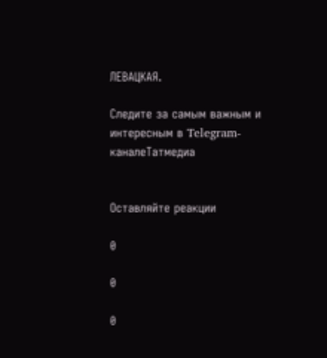ЛЕВАЦКАЯ.

Следите за самым важным и интересным в Telegram-каналеТатмедиа


Оставляйте реакции

0

0

0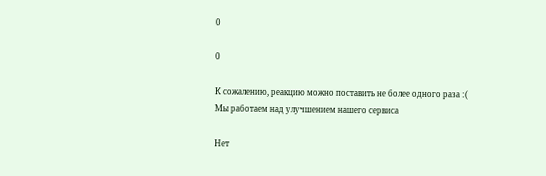0

0

К сожалению, реакцию можно поставить не более одного раза :(
Мы работаем над улучшением нашего сервиса

Нет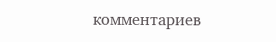комментариев